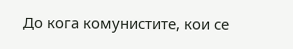До кога комунистите, кои се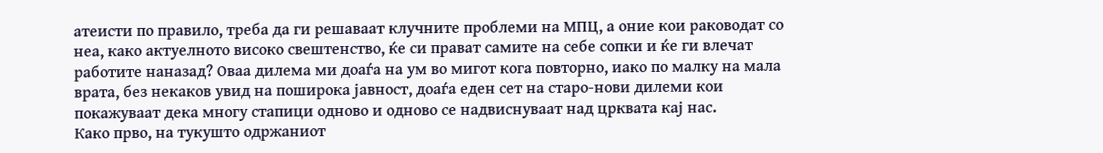атеисти по правило, треба да ги решаваат клучните проблеми на МПЦ, а оние кои раководат со неа, како актуелното високо свештенство, ќе си прават самите на себе сопки и ќе ги влечат работите наназад? Оваа дилема ми доаѓа на ум во мигот кога повторно, иако по малку на мала врата, без некаков увид на поширока јавност, доаѓа еден сет на старо-нови дилеми кои покажуваат дека многу стапици одново и одново се надвиснуваат над црквата кај нас.
Како прво, на тукушто одржаниот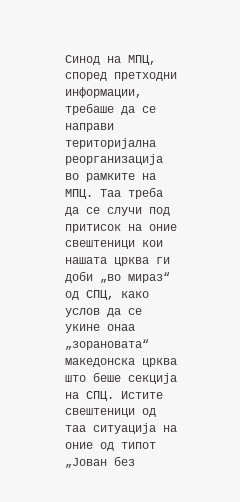Синод на МПЦ, според претходни информации, требаше да се направи територијална реорганизација во рамките на МПЦ. Таа треба да се случи под притисок на оние свештеници кои нашата црква ги доби „во мираз“ од СПЦ, како услов да се укине онаа „зорановата“ македонска црква што беше секција на СПЦ. Истите свештеници од таа ситуација на оние од типот „Јован без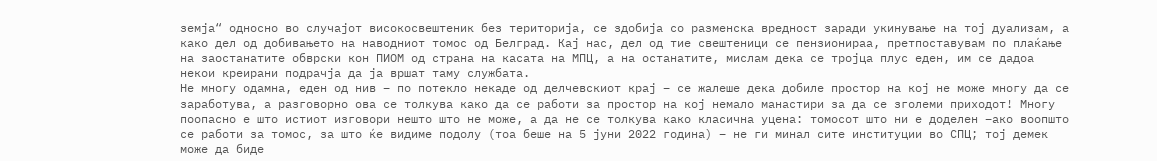земја“ односно во случајот високосвештеник без територија, се здобија со разменска вредност заради укинување на тој дуализам, а како дел од добивањето на наводниот томос од Белград. Кај нас, дел од тие свештеници се пензионираа, претпоставувам по плаќање на заостанатите обврски кон ПИОМ од страна на касата на МПЦ, а на останатите, мислам дека се тројца плус еден, им се дадоа некои креирани подрачја да ја вршат таму службата.
Не многу одамна, еден од нив – по потекло некаде од делчевскиот крај – се жалеше дека добиле простор на кој не може многу да се заработува, а разговорно ова се толкува како да се работи за простор на кој немало манастири за да се зголеми приходот! Многу поопасно е што истиот изговори нешто што не може, а да не се толкува како класична уцена: томосот што ни е доделен –ако воопшто се работи за томос, за што ќе видиме подолу (тоа беше на 5 јуни 2022 година) – не ги минал сите институции во СПЦ; тој демек може да биде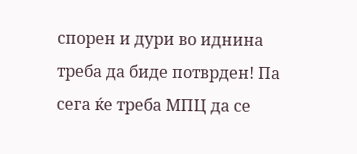спорен и дури во иднина треба да биде потврден! Па сега ќе треба МПЦ да се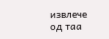извлече од таа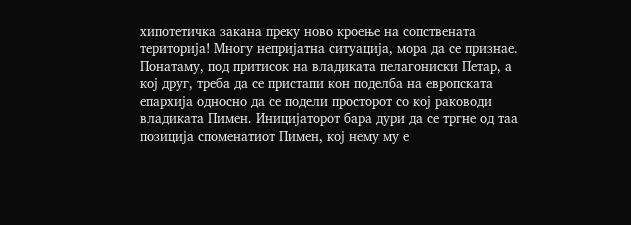хипотетичка закана преку ново кроење на сопствената територија! Многу непријатна ситуација, мора да се признае.
Понатаму, под притисок на владиката пелагониски Петар, а кој друг, треба да се пристапи кон поделба на европската епархија односно да се подели просторот со кој раководи владиката Пимен. Иницијаторот бара дури да се тргне од таа позиција споменатиот Пимен, кој нему му е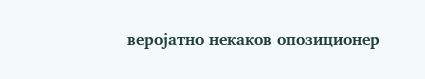веројатно некаков опозиционер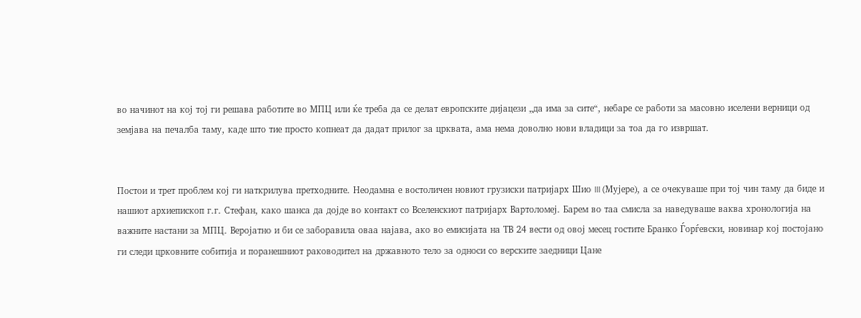во начинот на кој тој ги решава работите во МПЦ или ќе треба да се делат европските дијацези „да има за сите“, небаре се работи за масовно иселени верници од земјава на печалба таму, каде што тие просто копнеат да дадат прилог за црквата, ама нема доволно нови владици за тоа да го извршат.


Постои и трет проблем кој ги наткрилува претходните. Неодамна е востоличен новиот грузиски патријарх Шио III (Мујере), а се очекуваше при тој чин таму да биде и нашиот архиепископ г.г. Стефан, како шанса да дојде во контакт со Вселенскиот патријарх Вартоломеј. Барем во таа смисла за наведуваше ваква хронологија на важните настани за МПЦ. Веројатно и би се заборавила оваа најава, ако во емисијата на ТВ 24 вести од овој месец гостите Бранко Ѓорѓевски, новинар кој постојано ги следи црковните собитија и поранешниот раководител на државното тело за односи со верските заедници Цане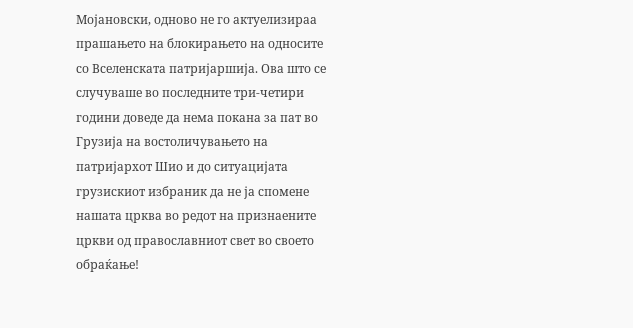Мојановски, одново не го актуелизираа прашањето на блокирањето на односите со Вселенската патријаршија. Ова што се случуваше во последните три-четири години доведе да нема покана за пат во Грузија на востоличувањето на патријархот Шио и до ситуацијата грузискиот избраник да не ја спомене нашата црква во редот на признаените цркви од православниот свет во своето обраќање!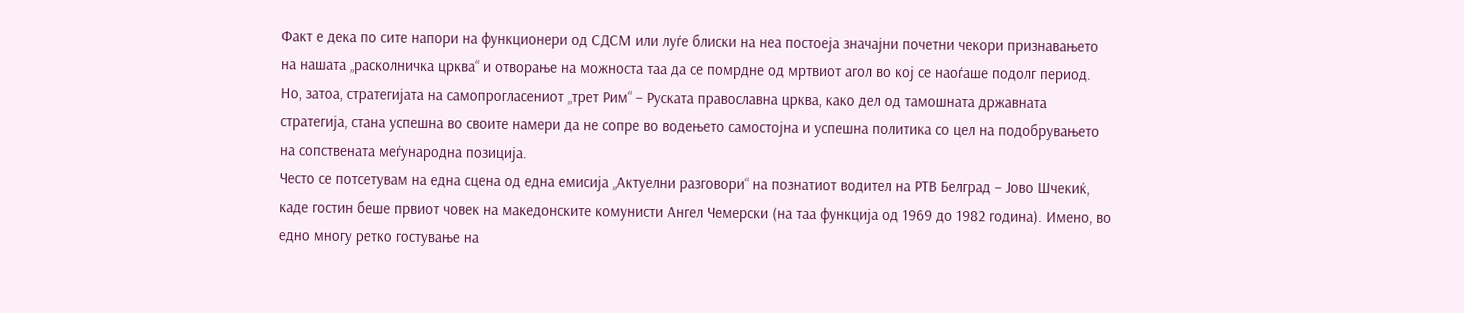Факт е дека по сите напори на функционери од СДСМ или луѓе блиски на неа постоеја значајни почетни чекори признавањето на нашата „расколничка црква“ и отворање на можноста таа да се помрдне од мртвиот агол во кој се наоѓаше подолг период. Но, затоа, стратегијата на самопрогласениот „трет Рим“ – Руската православна црква, како дел од тамошната државната стратегија, стана успешна во своите намери да не сопре во водењето самостојна и успешна политика со цел на подобрувањето на сопствената меѓународна позиција.
Често се потсетувам на една сцена од една емисија „Актуелни разговори“ на познатиот водител на РТВ Белград – Јово Шчекиќ, каде гостин беше првиот човек на македонските комунисти Ангел Чемерски (на таа функција од 1969 до 1982 година). Имено, во едно многу ретко гостување на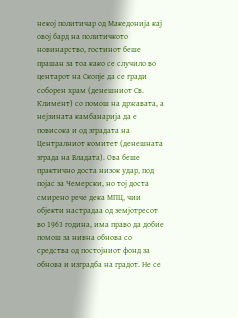некој политичар од Македонија кај овој бард на политичкото новинарство, гостинот беше прашан за тоа како се случило во центарот на Скопје да се гради соборен храм (денешниот Св. Климент) со помош на државата, а нејзината камбанарија да е повисока и од зградата на Централниот комитет (денешната зграда на Владата). Ова беше практично доста низок удар, под појас за Чемерски, но тој доста смирено рече дека МПЦ, чии објекти настрадаа од земјотресот во 1963 година, има право да добие помош за нивна обнова со средства од постојниот фонд за обнова и изградба на градот. Не се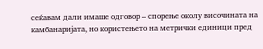сеќавам дали имаше одговор – спорење околу височината на камбанаријата, но користењето на метрички единици пред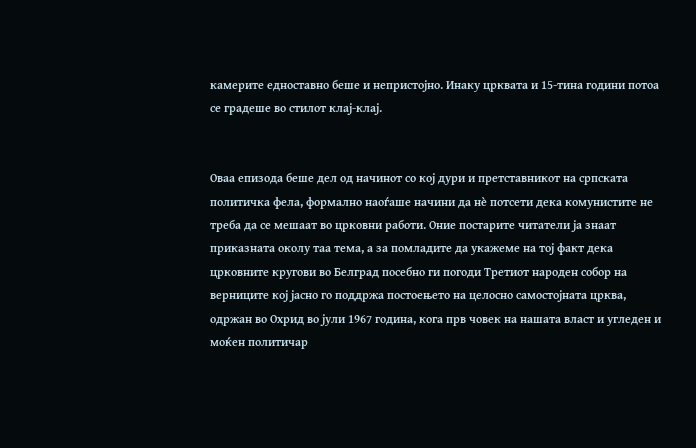камерите едноставно беше и непристојно. Инаку црквата и 15-тина години потоа се градеше во стилот клај-клај.


Оваа епизода беше дел од начинот со кој дури и претставникот на српската политичка фела, формално наоѓаше начини да нѐ потсети дека комунистите не треба да се мешаат во црковни работи. Оние постарите читатели ја знаат приказната околу таа тема, а за помладите да укажеме на тој факт дека црковните кругови во Белград посебно ги погоди Третиот народен собор на верниците кој јасно го поддржа постоењето на целосно самостојната црква, одржан во Охрид во јули 1967 година, кога прв човек на нашата власт и угледен и моќен политичар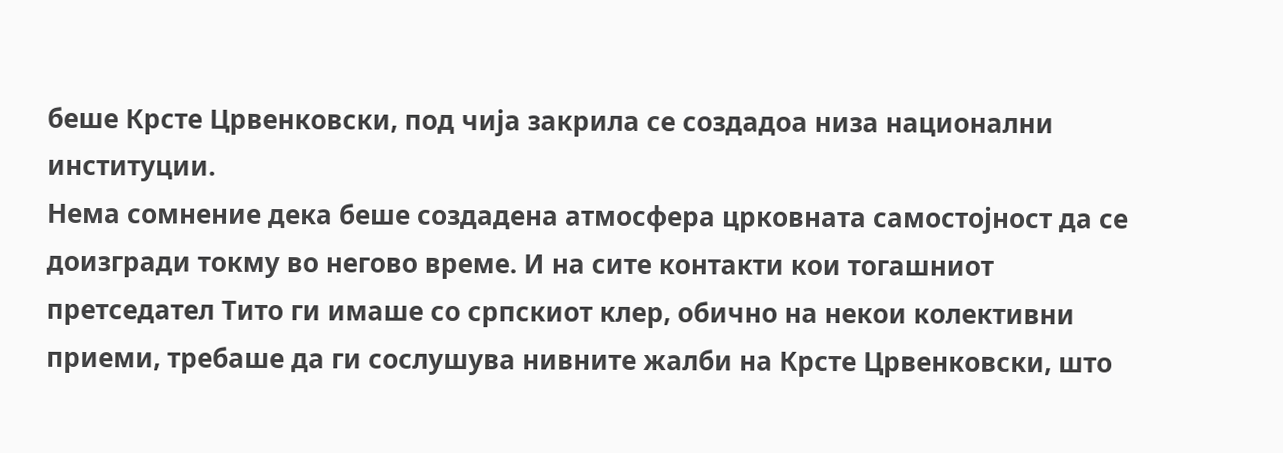беше Крсте Црвенковски, под чија закрила се создадоа низа национални институции.
Нема сомнение дека беше создадена атмосфера црковната самостојност да се доизгради токму во негово време. И на сите контакти кои тогашниот претседател Тито ги имаше со српскиот клер, обично на некои колективни приеми, требаше да ги сослушува нивните жалби на Крсте Црвенковски, што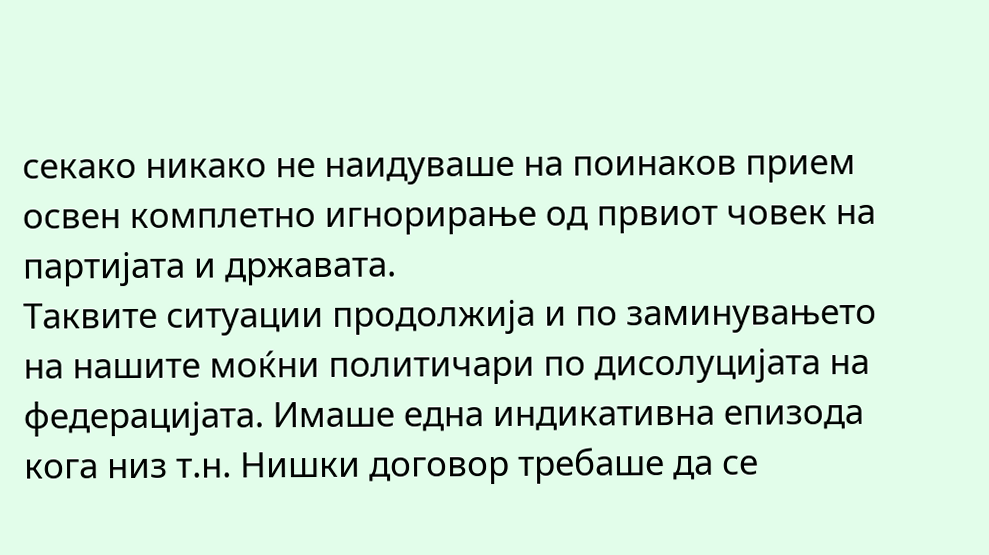секако никако не наидуваше на поинаков прием освен комплетно игнорирање од првиот човек на партијата и државата.
Таквите ситуации продолжија и по заминувањето на нашите моќни политичари по дисолуцијата на федерацијата. Имаше една индикативна епизода кога низ т.н. Нишки договор требаше да се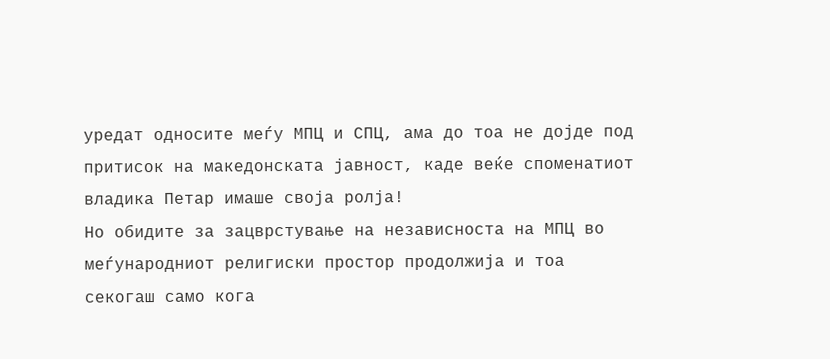уредат односите меѓу МПЦ и СПЦ, ама до тоа не дојде под притисок на македонската јавност, каде веќе споменатиот владика Петар имаше своја ролја!
Но обидите за зацврстување на независноста на МПЦ во меѓународниот религиски простор продолжија и тоа секогаш само кога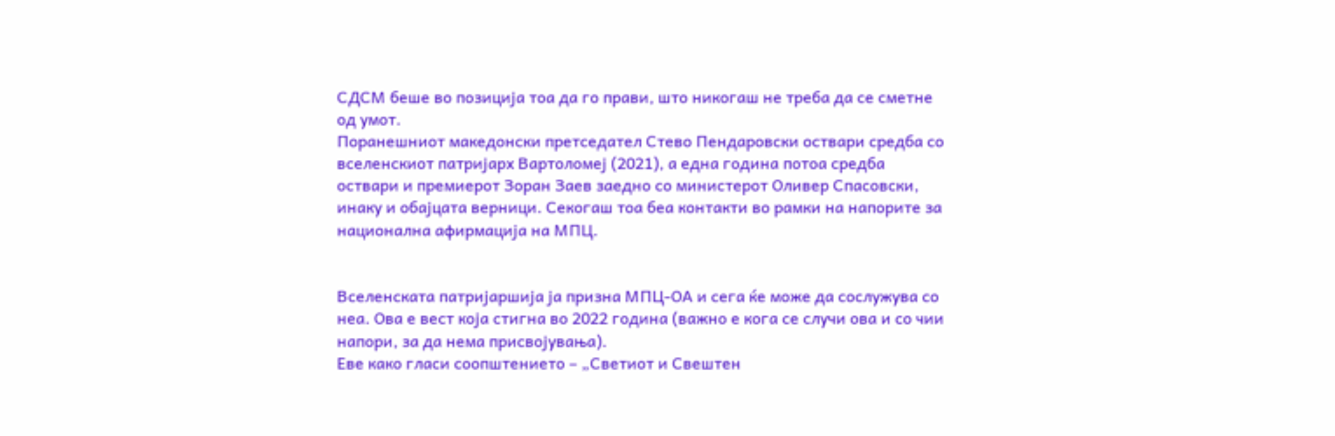СДСМ беше во позиција тоа да го прави, што никогаш не треба да се сметне од умот.
Поранешниот македонски претседател Стево Пендаровски оствари средба со вселенскиот патријарх Вартоломеј (2021), а една година потоа средба оствари и премиерот Зоран Заев заедно со министерот Оливер Спасовски, инаку и обајцата верници. Секогаш тоа беа контакти во рамки на напорите за национална афирмација на МПЦ.


Вселенската патријаршија ја призна МПЦ-ОА и сега ќе може да сослужува со неа. Ова е вест која стигна во 2022 година (важно е кога се случи ова и со чии напори, за да нема присвојувања).
Еве како гласи соопштението – „Светиот и Свештен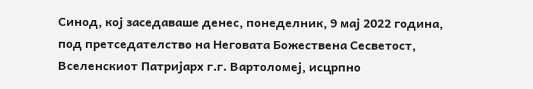Синод, кој заседаваше денес, понеделник, 9 мај 2022 година, под претседателство на Неговата Божествена Сесветост, Вселенскиот Патријарх г.г. Вартоломеј, исцрпно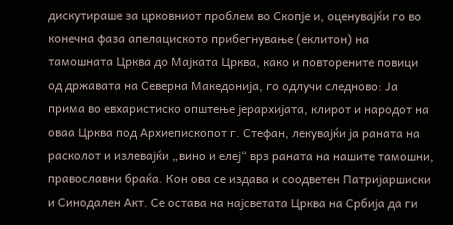дискутираше за црковниот проблем во Скопје и, оценувајќи го во конечна фаза апелациското прибегнување (еклитон) на тамошната Црква до Мајката Црква, како и повторените повици од државата на Северна Македонија, го одлучи следново: Ја прима во евхаристиско општење јерархијата, клирот и народот на оваа Црква под Архиепископот г. Стефан, лекувајќи ја раната на расколот и излевајќи „вино и елеј“ врз раната на нашите тамошни, православни браќа. Кон ова се издава и соодветен Патријаршиски и Синодален Акт. Се остава на најсветата Црква на Србија да ги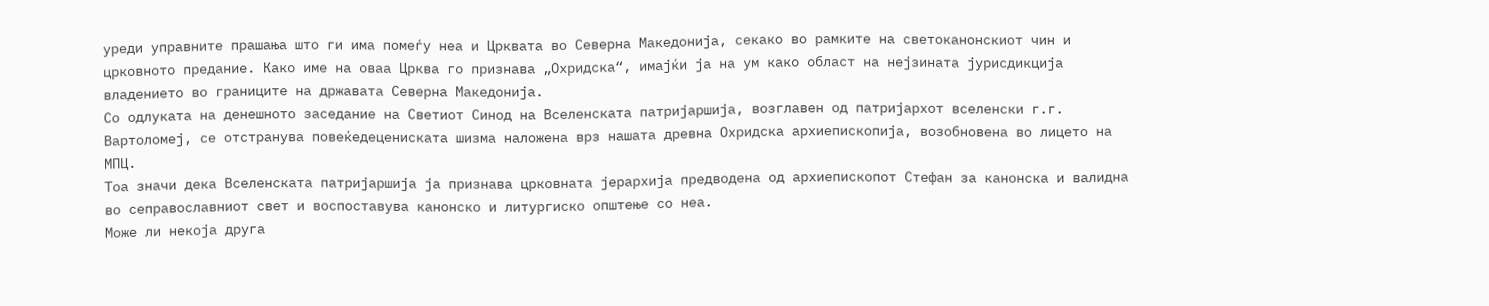уреди управните прашања што ги има помеѓу неа и Црквата во Северна Македонија, секако во рамките на светоканонскиот чин и црковното предание. Како име на оваа Црква го признава „Охридска“, имајќи ја на ум како област на нејзината јурисдикција владението во границите на државата Северна Македонија.
Со одлуката на денешното заседание на Светиот Синод на Вселенската патријаршија, возглавен од патријархот вселенски г.г. Вартоломеј, се отстранува повеќедецениската шизма наложена врз нашата древна Охридска архиепископија, возобновена во лицето на МПЦ.
Тоа значи дека Вселенската патријаршија ја признава црковната јерархија предводена од архиепископот Стефан за канонска и валидна во сеправославниот свет и воспоставува канонско и литургиско општење со неа.
Може ли некоја друга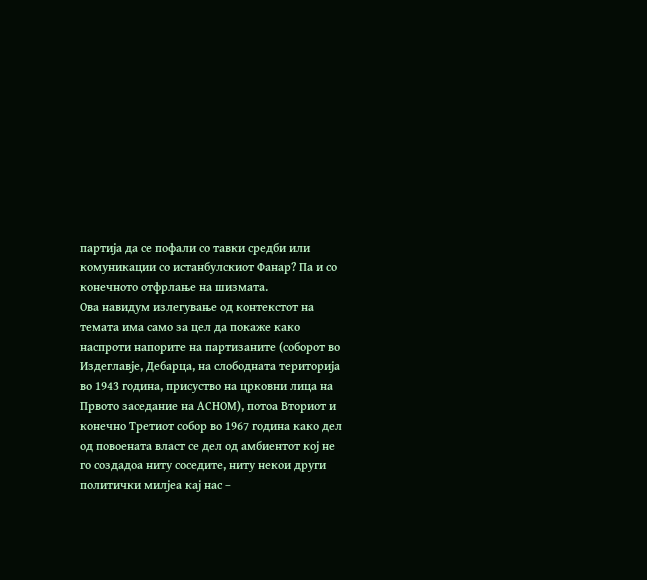партија да се пофали со тавки средби или комуникации со истанбулскиот Фанар? Па и со конечното отфрлање на шизмата.
Ова навидум излегување од контекстот на темата има само за цел да покаже како наспроти напорите на партизаните (соборот во Издеглавје, Дебарца, на слободната територија во 1943 година, присуство на црковни лица на Првото заседание на АСНОМ), потоа Вториот и конечно Третиот собор во 1967 година како дел од повоената власт се дел од амбиентот кој не го создадоа ниту соседите, ниту некои други политички милјеа кај нас –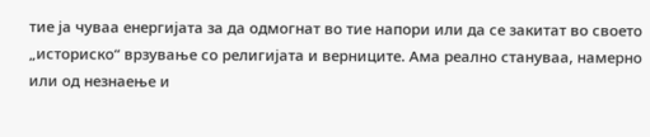тие ја чуваа енергијата за да одмогнат во тие напори или да се закитат во своето „историско“ врзување со религијата и верниците. Ама реално стануваа, намерно или од незнаење и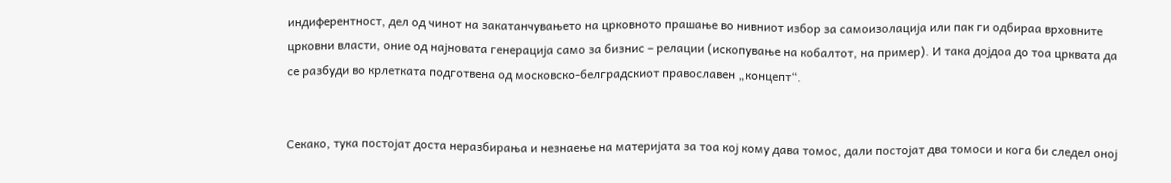индиферентност, дел од чинот на закатанчувањето на црковното прашање во нивниот избор за самоизолација или пак ги одбираа врховните црковни власти, оние од најновата генерација само за бизнис – релации (ископување на кобалтот, на пример). И така дојдоа до тоа црквата да се разбуди во крлетката подготвена од московско-белградскиот православен „концепт“.


Секако, тука постојат доста неразбирања и незнаење на материјата за тоа кој кому дава томос, дали постојат два томоси и кога би следел оној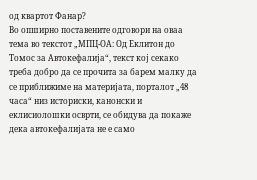од квартот Фанар?
Во опширно поставените одговори на оваа тема во текстот „МПЦ-ОА: Од Еклитон до Томос за Автокефалија“, текст кој секако треба добро да се прочита за барем малку да се приближиме на материјата, порталот „48 часа“ низ историски, канонски и еклисиолошки осврти, се обидува да покаже дека автокефалијата не е само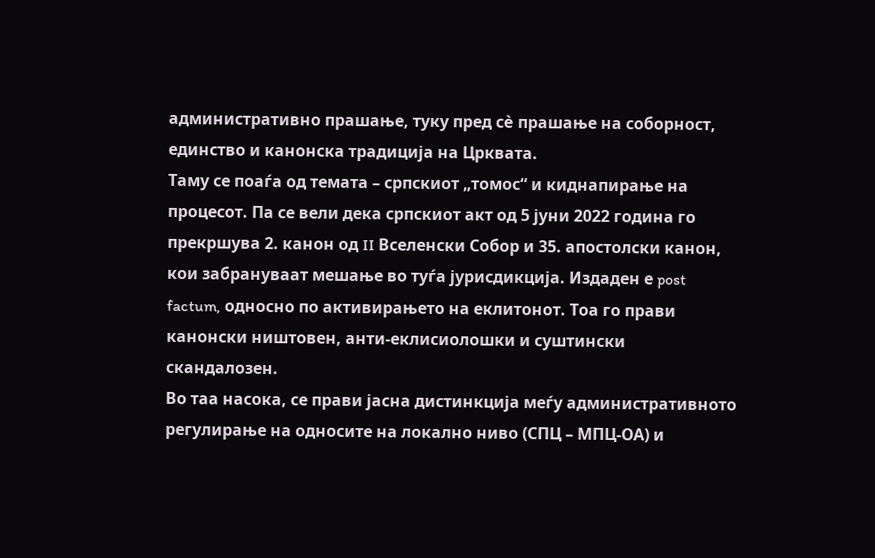административно прашање, туку пред сè прашање на соборност, единство и канонска традиција на Црквата.
Таму се поаѓа од темата – српскиот „томос“ и киднапирање на процесот. Па се вели дека српскиот акт од 5 јуни 2022 година го прекршува 2. канон од II Вселенски Собор и 35. апостолски канон, кои забрануваат мешање во туѓа јурисдикција. Издаден е post factum, односно по активирањето на еклитонот. Тоа го прави канонски ништовен, анти-еклисиолошки и суштински скандалозен.
Во таа насока, се прави јасна дистинкција меѓу административното регулирање на односите на локално ниво (СПЦ – МПЦ-ОА) и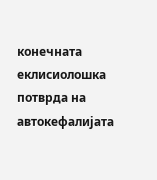конечната еклисиолошка потврда на автокефалијата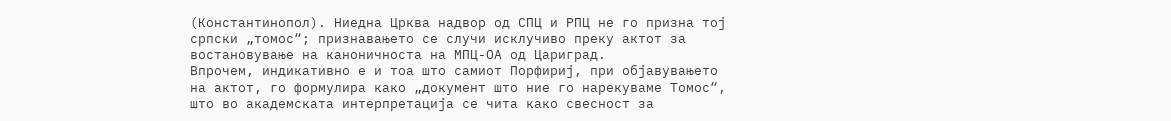(Константинопол). Ниедна Црква надвор од СПЦ и РПЦ не го призна тој српски „томос“; признавањето се случи исклучиво преку актот за востановување на каноничноста на МПЦ-ОА од Цариград.
Впрочем, индикативно е и тоа што самиот Порфириј, при објавувањето на актот, го формулира како „документ што ние го нарекуваме Томос“, што во академската интерпретација се чита како свесност за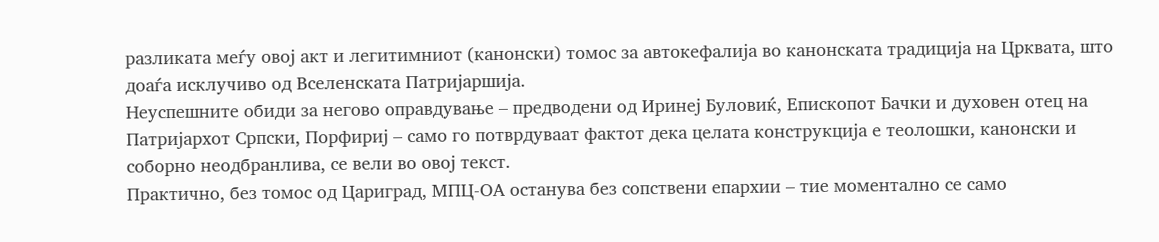разликата меѓу овој акт и легитимниот (канонски) томос за автокефалија во канонската традиција на Црквата, што доаѓа исклучиво од Вселенската Патријаршија.
Неуспешните обиди за негово оправдување – предводени од Иринеј Буловиќ, Епископот Бачки и духовен отец на Патријархот Српски, Порфириј – само го потврдуваат фактот дека целата конструкција е теолошки, канонски и соборно неодбранлива, се вели во овој текст.
Практично, без томос од Цариград, МПЦ-ОА останува без сопствени епархии – тие моментално се само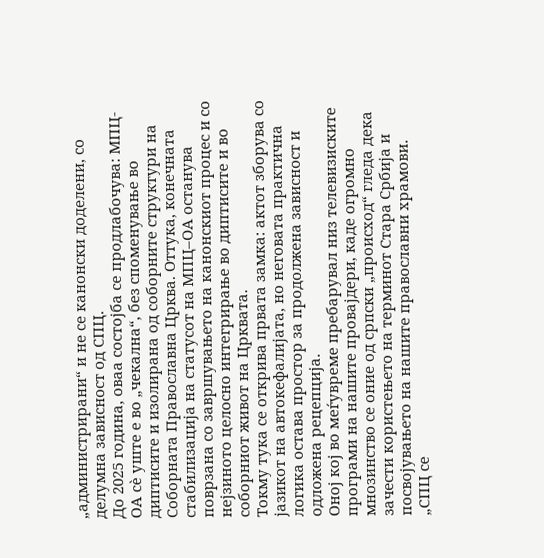„администрирани“ и не се канонски доделени, со делумна зависност од СПЦ.
До 2025 година, оваа состојба се продлабочува: МПЦ-ОА сè уште е во „чекална“, без споменување во диптисите и изолирана од соборните структури на Соборната Православна Црква. Оттука, конечната стабилизација на статусот на МПЦ–ОА останува поврзана со завршувањето на канонскиот процес и со нејзиното целосно интегрирање во диптисите и во соборниот живот на Црквата.
Токму тука се открива првата замка: актот зборува со јазикот на автокефалијата, но неговата практична логика остава простор за продолжена зависност и одложена рецепција.
Оној кој во меѓувреме пребарувал низ телевизиските програми на нашите провајдери, каде огромно мнозинство се оние од српски „происход“ гледа дека зачести користењето на терминот Стара Србија и посвојувањето на нашите православни храмови.
„СПЦ се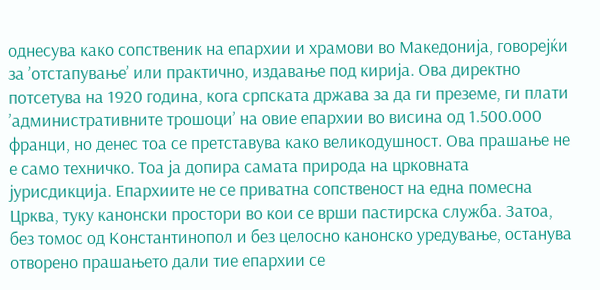однесува како сопственик на епархии и храмови во Македонија, говорејќи за ’отстапување’ или практично, издавање под кирија. Ова директно потсетува на 1920 година, кога српската држава за да ги преземе, ги плати ’административните трошоци’ на овие епархии во висина од 1.500.000 франци, но денес тоа се претставува како великодушност. Ова прашање не е само техничко. Тоа ја допира самата природа на црковната јурисдикција. Епархиите не се приватна сопственост на една помесна Црква, туку канонски простори во кои се врши пастирска служба. Затоа, без томос од Константинопол и без целосно канонско уредување, останува отворено прашањето дали тие епархии се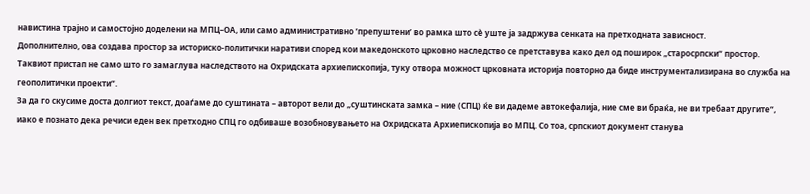навистина трајно и самостојно доделени на МПЦ–ОА, или само административно ’препуштени’ во рамка што сè уште ја задржува сенката на претходната зависност.
Дополнително, ова создава простор за историско-политички наративи според кои македонското црковно наследство се претставува како дел од поширок „старосрпски“ простор. Таквиот пристап не само што го замаглува наследството на Охридската архиепископија, туку отвора можност црковната историја повторно да биде инструментализирана во служба на геополитички проекти“.
За да го скусиме доста долгиот текст, доаѓаме до суштината – авторот вели до „суштинската замка – ние (СПЦ) ќе ви дадеме автокефалија, ние сме ви браќа, не ви требаат другите“, иако е познато дека речиси еден век претходно СПЦ го одбиваше возобновувањето на Охридската Архиепископија во МПЦ. Со тоа, српскиот документ станува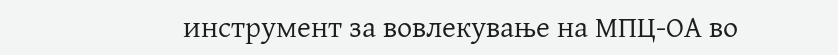инструмент за вовлекување на МПЦ-ОА во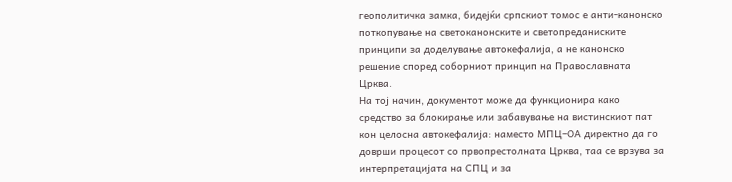геополитичка замка, бидејќи српскиот томос е анти-канонско поткопување на светоканонските и светопреданиските принципи за доделување автокефалија, а не канонско решение според соборниот принцип на Православната Црква.
На тој начин, документот може да функционира како средство за блокирање или забавување на вистинскиот пат кон целосна автокефалија: наместо МПЦ–ОА директно да го доврши процесот со првопрестолната Црква, таа се врзува за интерпретацијата на СПЦ и за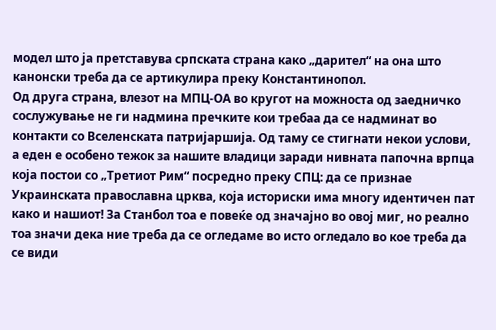модел што ја претставува српската страна како „дарител“ на она што канонски треба да се артикулира преку Константинопол.
Од друга страна, влезот на МПЦ-ОА во кругот на можноста од заедничко сослужување не ги надмина пречките кои требаа да се надминат во контакти со Вселенската патријаршија. Од таму се стигнати некои услови, а еден е особено тежок за нашите владици заради нивната папочна врпца која постои со „Третиот Рим“ посредно преку СПЦ: да се признае Украинската православна црква, која историски има многу идентичен пат како и нашиот! За Станбол тоа е повеќе од значајно во овој миг, но реално тоа значи дека ние треба да се огледаме во исто огледало во кое треба да се види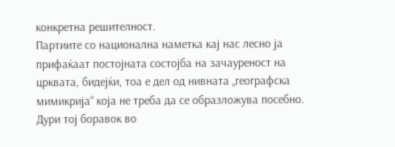конкретна решителност.
Партиите со национална наметка кај нас лесно ја прифаќаат постојната состојба на зачауреност на црквата, бидејќи, тоа е дел од нивната „географска мимикрија“ која не треба да се образложува посебно. Дури тој боравок во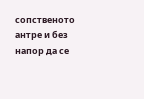сопственото антре и без напор да се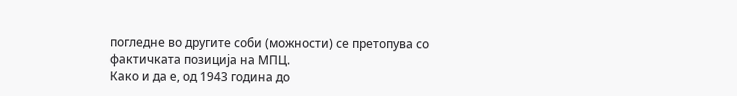погледне во другите соби (можности) се претопува со фактичката позиција на МПЦ.
Како и да е, од 1943 година до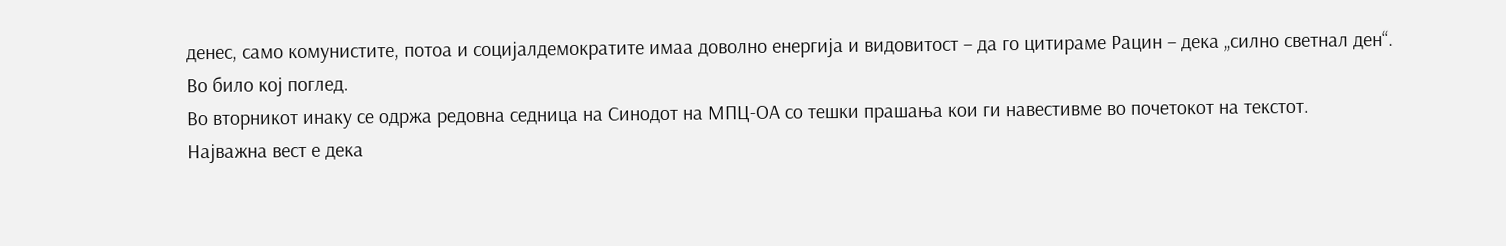денес, само комунистите, потоа и социјалдемократите имаа доволно енергија и видовитост – да го цитираме Рацин – дека „силно светнал ден“. Во било кој поглед.
Во вторникот инаку се одржа редовна седница на Синодот на МПЦ-ОА со тешки прашања кои ги навестивме во почетокот на текстот.
Најважна вест е дека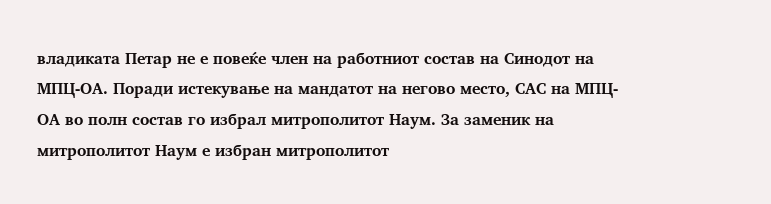владиката Петар не е повеќе член на работниот состав на Синодот на МПЦ-ОА. Поради истекување на мандатот на негово место, САС на МПЦ-ОА во полн состав го избрал митрополитот Наум. За заменик на митрополитот Наум е избран митрополитот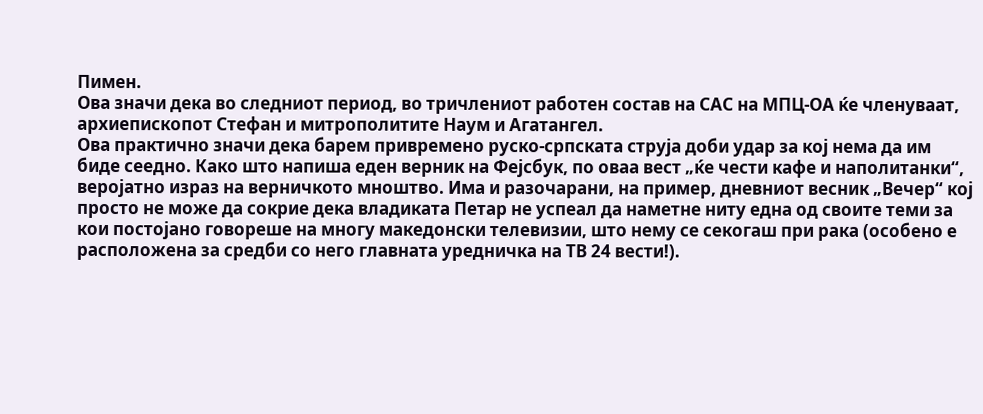Пимен.
Ова значи дека во следниот период, во тричлениот работен состав на САС на МПЦ-ОА ќе членуваат, архиепископот Стефан и митрополитите Наум и Агатангел.
Ова практично значи дека барем привремено руско-српската струја доби удар за кој нема да им биде сеедно. Како што напиша еден верник на Фејсбук, по оваа вест „ќе чести кафе и наполитанки“, веројатно израз на верничкото мноштво. Има и разочарани, на пример, дневниот весник „Вечер“ кој просто не може да сокрие дека владиката Петар не успеал да наметне ниту една од своите теми за кои постојано говореше на многу македонски телевизии, што нему се секогаш при рака (особено е расположена за средби со него главната уредничка на ТВ 24 вести!).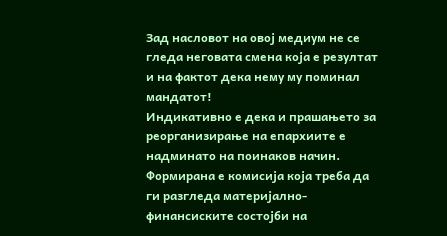Зад насловот на овој медиум не се гледа неговата смена која е резултат и на фактот дека нему му поминал мандатот!
Индикативно е дека и прашањето за реорганизирање на епархиите е надминато на поинаков начин. Формирана е комисија која треба да ги разгледа материјално-финансиските состојби на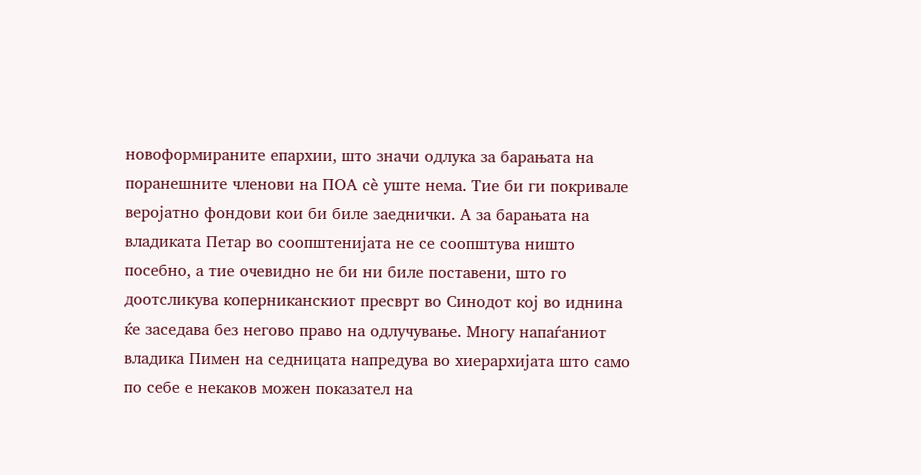новоформираните епархии, што значи одлука за барањата на поранешните членови на ПОА сѐ уште нема. Тие би ги покривале веројатно фондови кои би биле заеднички. А за барањата на владиката Петар во соопштенијата не се соопштува ништо посебно, а тие очевидно не би ни биле поставени, што го доотсликува коперниканскиот пресврт во Синодот кој во иднина ќе заседава без негово право на одлучување. Многу напаѓаниот владика Пимен на седницата напредува во хиерархијата што само по себе е некаков можен показател на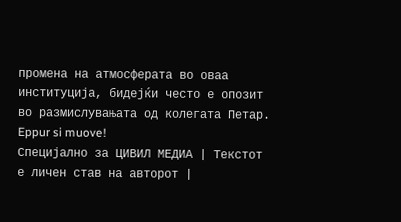промена на атмосферата во оваа институција, бидејќи често е опозит во размислувањата од колегата Петар.
Eppur si muove!
Специјално за ЦИВИЛ МЕДИА | Текстот е личен став на авторот |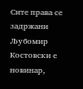Сите права се задржани
Љубомир Костовски е новинар,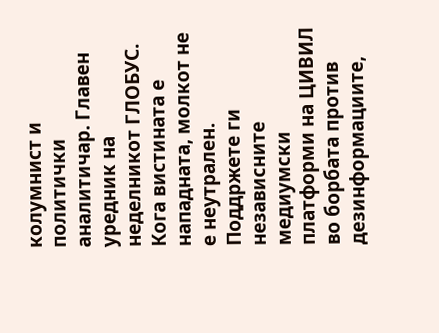колумнист и политички аналитичар. Главен уредник на неделникот ГЛОБУС.
Кога вистината е нападната, молкот не е неутрален.
Поддржете ги независните медиумски платформи на ЦИВИЛ во борбата против дезинформациите,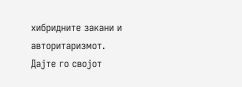хибридните закани и авторитаризмот.
Дајте го својот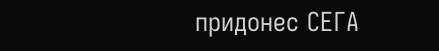придонес СЕГА